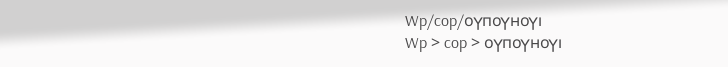Wp/cop/ⲟⲩⲡⲟⲩⲏⲟⲩⲓ
Wp > cop > ⲟⲩⲡⲟⲩⲏⲟⲩⲓ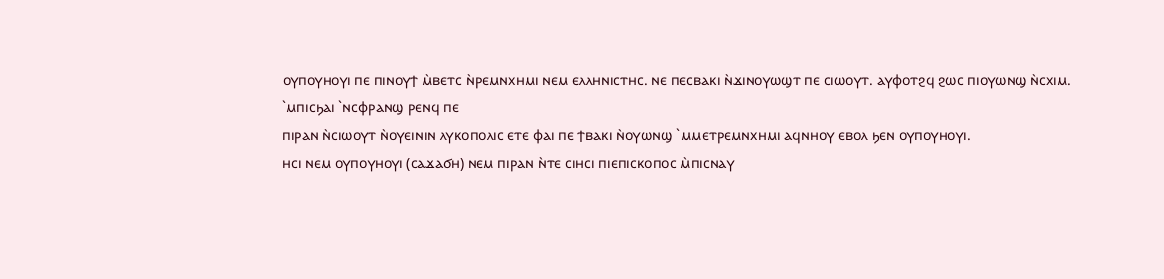ⲟⲩⲡⲟⲩⲏⲟⲩⲓ ⲡⲉ ⲡⲓⲛⲟⲩϯ ⲙ̀ⲃⲉⲧⲥ ⲛ̀ⲣⲉⲙⲛⲭⲏⲙⲓ ⲛⲉⲙ ⲉⲗⲗⲏⲛⲓⲥⲧⲏⲥ. ⲛⲉ ⲡⲉⲥⲃⲁⲕⲓ ⲛ̀ϫⲓⲛⲟⲩⲱϣⲧ ⲡⲉ ⲥⲓⲱⲟⲩⲧ. ⲁⲩⲫⲟⲧϩϥ ϩⲱⲥ ⲡⲓⲟⲩⲱⲛϣ ⲛ̀ⲥⲭⲓⲙ.
`ⲙⲡⲓⲥϧⲁⲓ `ⲛⲥⲫⲣⲁⲛϣ ⲣⲉⲛϥ ⲡⲉ
ⲡⲓⲣⲁⲛ ⲛ̀ⲥⲓⲱⲟⲩⲧ ⲛ̀ⲟⲩⲉⲓⲛⲓⲛ ⲗⲩⲕⲟⲡⲟⲗⲓⲥ ⲉⲧⲉ ⲫⲁⲓ ⲡⲉ ϯⲃⲁⲕⲓ ⲛ̀ⲟⲩⲱⲛϣ `ⲙⲙⲉⲧⲣⲉⲙⲛⲭⲏⲙⲓ ⲁϥⲛⲏⲟⲩ ⲉⲃⲟⲗ ϧⲉⲛ ⲟⲩⲡⲟⲩⲏⲟⲩⲓ.
ⲏⲥⲓ ⲛⲉⲙ ⲟⲩⲡⲟⲩⲏⲟⲩⲓ (ⲥⲁϫⲁϭⲏ) ⲛⲉⲙ ⲡⲓⲣⲁⲛ ⲛ̀ⲧⲉ ⲥⲓⲏⲥⲓ ⲡⲓⲉⲡⲓⲥⲕⲟⲡⲟⲥ ⲙ̀ⲡⲓⲥⲛⲁⲩ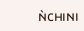ⲛ̀ⲥⲏⲓⲛⲓ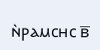ⲛ̀ⲣⲁⲙⲥⲏⲥ ⲃ̅